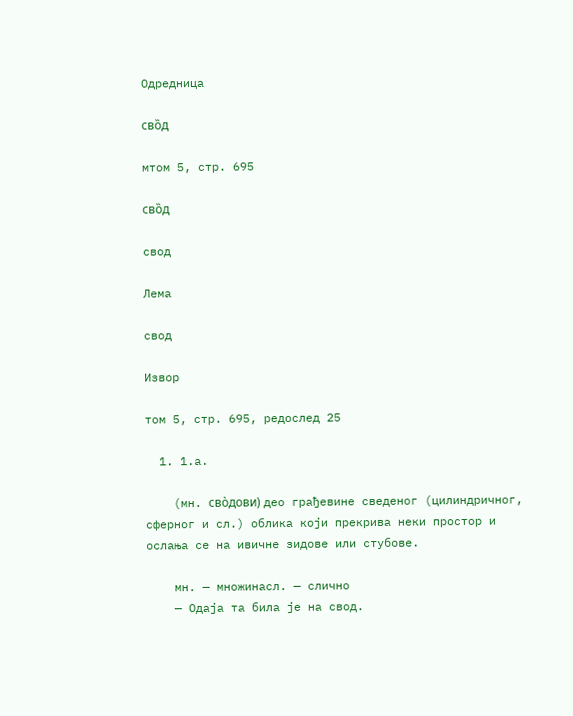Одредница

сво̏д

мтом 5, стр. 695

сво̏д

свод

Лема

свод

Извор

том 5, стр. 695, редослед 25

  1. 1.а.

    (мн. сво̀дови) део грађевине сведеног (цилиндричног, сферног и сл.) облика који прекрива неки простор и ослања се на ивичне зидове или стубове.

    мн. — множинасл. — слично
    — Одаја та била је на свод.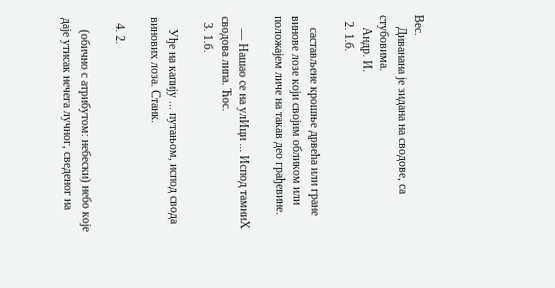Вес.
    Диванана је зидана на сводове, са стубовима.
    Андр. И.
  2. 1.б.

    састављене крошње дрвећа или гране винове лозе који својим обликом или положајем личе на такав део грађевине.

    — Нашао се на улИци ... Испод тамниХ сводова липа. Ћос.
  3. 1.б.

    Уђе на капију ... путањом, испод свода винових лоза. Станк.

  4. 2.

    (обично с атрибутом: небески) небо које даје утисак нечега лучног, сведеног на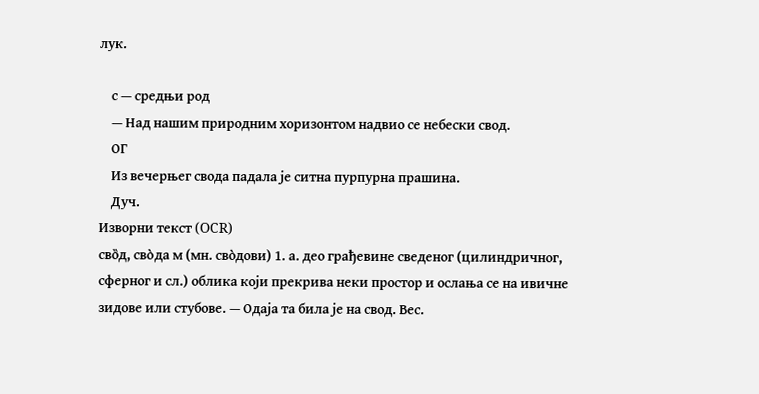лук.

    с — средњи род
    — Над нашим природним хоризонтом надвио се небески свод.
    ОГ
    Из вечерњег свода падала је ситна пурпурна прашина.
    Дуч.
Изворни текст (OCR)
сво̏д, сво̀да м (мн. сво̀дови) 1. а. део грађевине сведеног (цилиндричног, сферног и сл.) облика који прекрива неки простор и ослања се на ивичне зидове или стубове. — Одаја та била је на свод. Вес.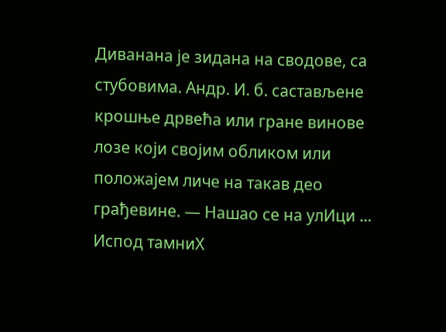Диванана је зидана на сводове, са стубовима. Андр. И. б. састављене крошње дрвећа или гране винове лозе који својим обликом или положајем личе на такав део грађевине. — Нашао се на улИци ... Испод тамниХ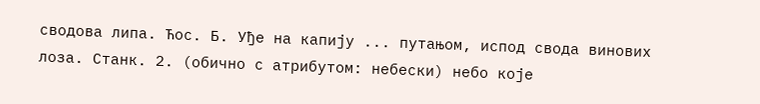сводова липа. Ћос. Б. Уђе на капију ... путањом, испод свода винових лоза. Станк. 2. (обично с атрибутом: небески) небо које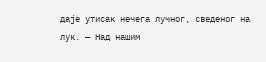даје утисак нечега лучног, сведеног на лук. — Над нашим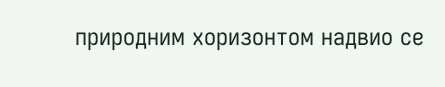природним хоризонтом надвио се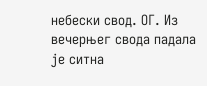небески свод. ОГ. Из вечерњег свода падала је ситна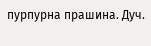пурпурна прашина. Дуч.